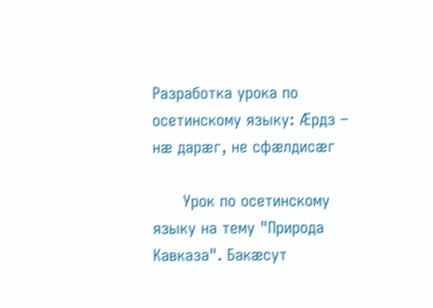Разработка урока по осетинскому языку: Æрдз – нæ дарæг, не сфæлдисæг

      Урок по осетинскому языку на тему "Природа Кавказа". Бакæсут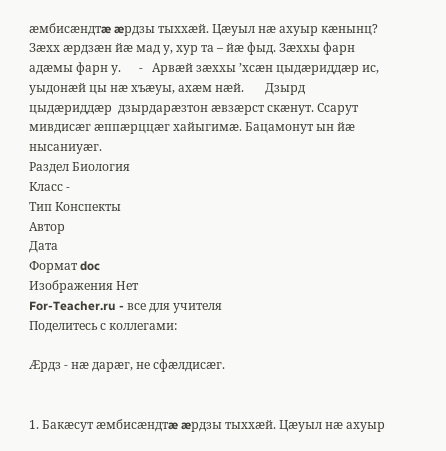æмбисæндтæ æрдзы тыххæй. Цæуыл нæ ахуыр кæнынц?   Зæхх æрдзæн йæ мад у, хур та – йæ фыд. Зæххы фарн адæмы фарн у.      -   Арвæй зæххы ’хсæн цыдæриддæр ис, уыдонæй цы нæ хъæуы, ахæм нæй.       Дзырд  цыдæриддæр  дзырдарæзтон æвзæрст скæнут. Ссарут мивдисæг æппæрццæг хайыгимæ. Бацамонут ын йæ нысаниуæг.
Раздел Биология
Класс -
Тип Конспекты
Автор
Дата
Формат doc
Изображения Нет
For-Teacher.ru - все для учителя
Поделитесь с коллегами:

Æрдз - нæ дарæг, не сфæлдисæг.


1. Бакæсут æмбисæндтæ æрдзы тыххæй. Цæуыл нæ ахуыр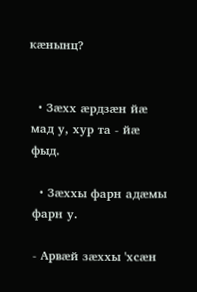кæнынц?


  • Зæхх æрдзæн йæ мад у, хур та - йæ фыд.

  • Зæххы фарн адæмы фарн у.

- Арвæй зæххы 'хсæн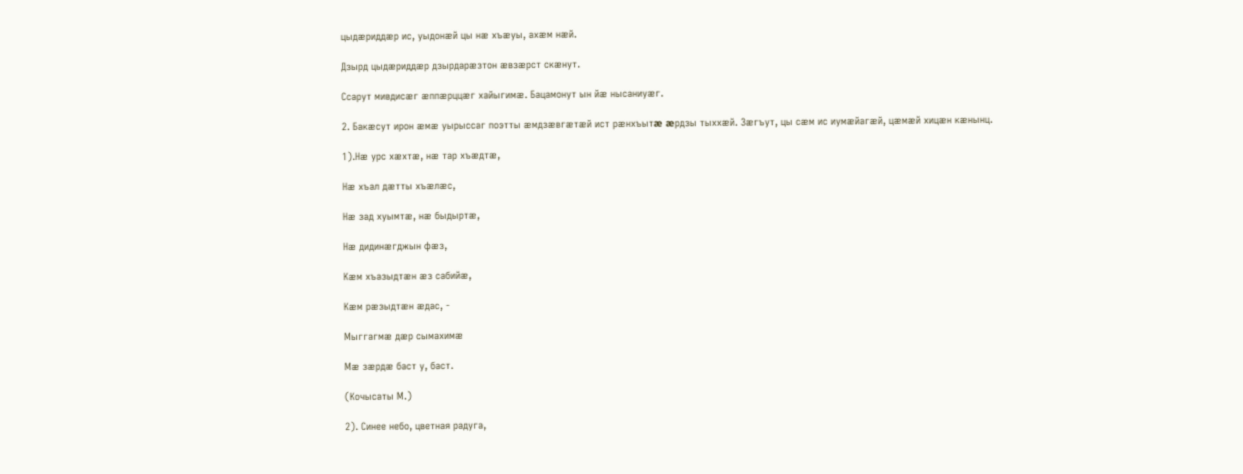цыдæриддæр ис, уыдонæй цы нæ хъæуы, ахæм нæй.

Дзырд цыдæриддæр дзырдарæзтон æвзæрст скæнут.

Ссарут мивдисæг æппæрццæг хайыгимæ. Бацамонут ын йæ нысаниуæг.

2. Бакæсут ирон æмæ уырыссаг поэтты æмдзæвгæтæй ист рæнхъытæ æрдзы тыххæй. Зæгъут, цы сæм ис иумæйагæй, цæмæй хицæн кæнынц.

1).Нæ урс хæхтæ, нæ тар хъæдтæ,

Нæ хъал дæтты хъæлæс,

Нæ зад хуымтæ, нæ быдыртæ,

Нæ дидинæгджын фæз,

Кæм хъазыдтæн æз сабийæ,

Кæм рæзыдтæн æдас, -

Мыггагмæ дæр сымахимæ

Мæ зæрдæ баст у, баст.

(Кочысаты М.)

2). Синее небо, цветная радуга,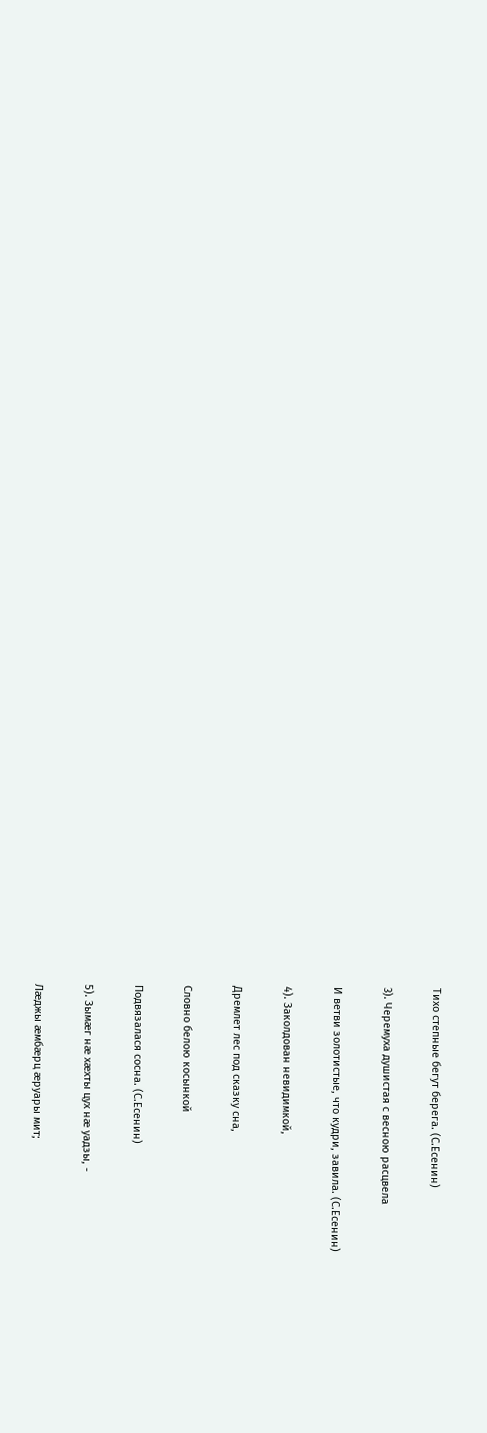Тихо степные бегут берега. (С.Есенин)

3). Черемуха душистая с весною расцвела

И ветви золотистые, что кудри, завила. (С.Есенин)

4). Заколдован невидимкой,

Дремлет лес под сказку сна,

Словно белою косынкой

Подвязалася сосна. (С.Есенин)

5). Зымæг нæ хæхты цух нæ уадзы, -

Лæджы æмбæрц æруары мит;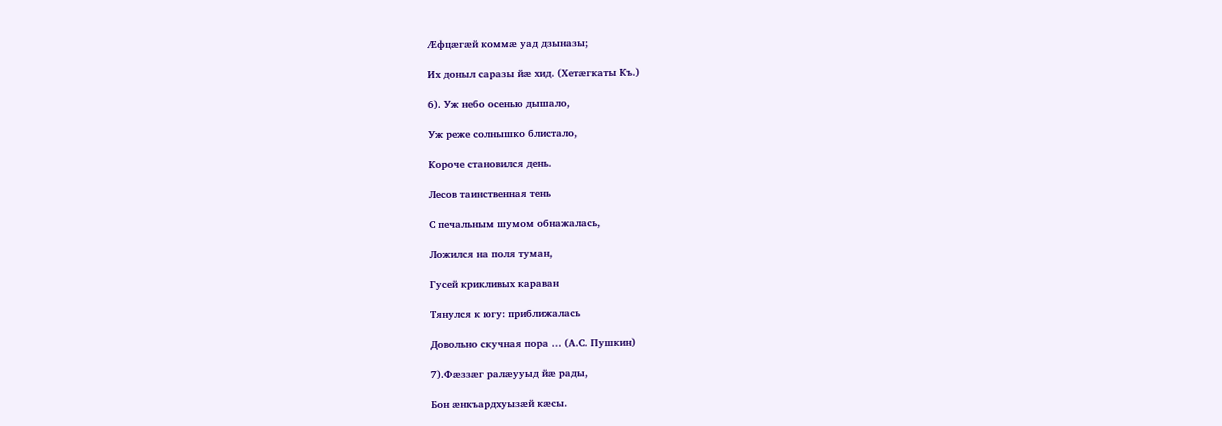Æфцæгæй коммæ уад дзыназы;

Их доныл саразы йæ хид. (Хетæгкаты Къ.)

6). Уж небо осенью дышало,

Уж реже солнышко блистало,

Короче становился день.

Лесов таинственная тень

С печальным шумом обнажалась,

Ложился на поля туман,

Гусей крикливых караван

Тянулся к югу: приближалась

Довольно скучная пора … (А.С. Пушкин)

7).Фæззæг ралæууыд йæ рады,

Бон æнкъардхуызæй кæсы.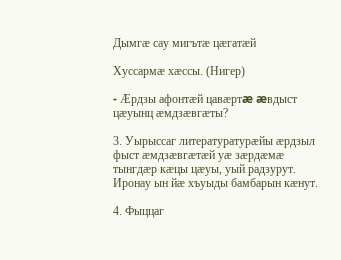Дымгæ сау мигътæ цæгатæй

Хуссармæ хæссы. (Нигер)

- Æрдзы афонтæй цавæртæ æвдыст цæуынц æмдзæвгæты?

3. Уырыссаг литературатурæйы æрдзыл фыст æмдзæвгæтæй уæ зæрдæмæ тынгдæр кæцы цæуы, уый радзурут. Иронау ын йæ хъуыды бамбарын кæнут.

4. Фыццаг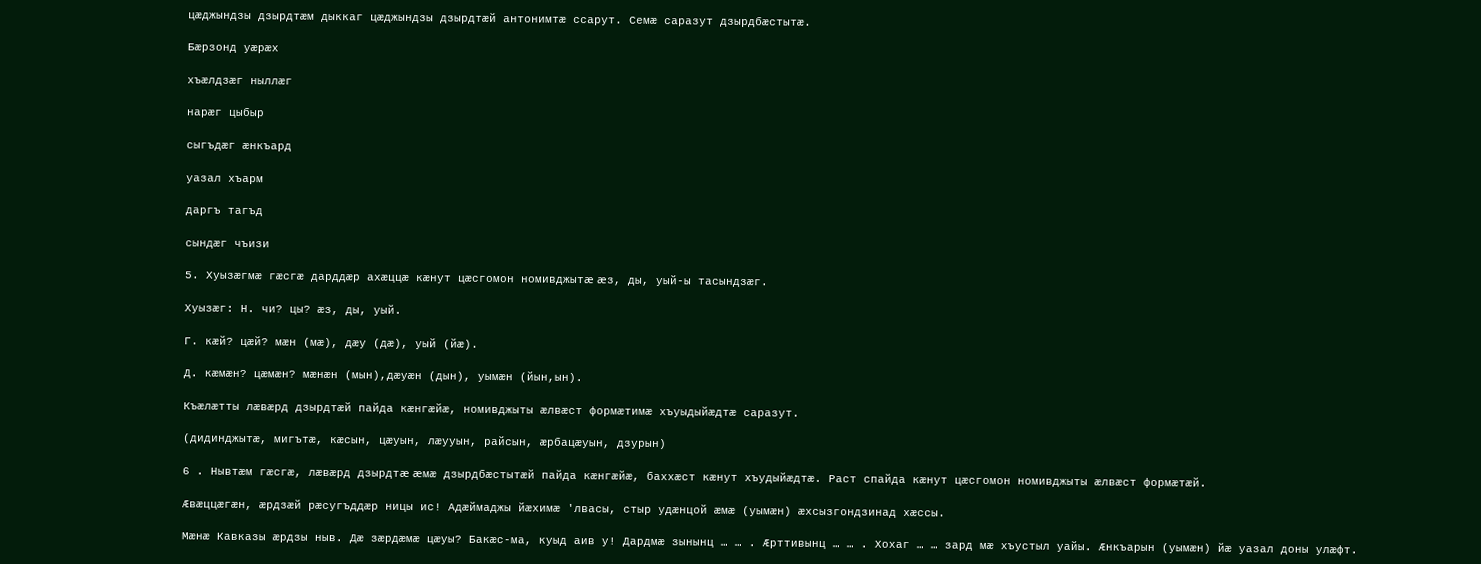цæджындзы дзырдтæм дыккаг цæджындзы дзырдтæй антонимтæ ссарут. Семæ саразут дзырдбæстытæ.

Бæрзонд уæрæх

хъæлдзæг ныллæг

нарæг цыбыр

сыгъдæг æнкъард

уазал хъарм

даргъ тагъд

сындæг чъизи

5. Хуызæгмæ гæсгæ дарддæр ахæццæ кæнут цæсгомон номивджытæ æз, ды, уый-ы тасындзæг.

Хуызæг: Н. чи? цы? æз, ды, уый.

Г. кæй? цæй? мæн (мæ), дæу (дæ), уый (йæ).

Д. кæмæн? цæмæн? мæнæн (мын),дæуæн (дын), уымæн (йын,ын).

Къæлæтты лæвæрд дзырдтæй пайда кæнгæйæ, номивджыты æлвæст формæтимæ хъуыдыйæдтæ саразут.

(дидинджытæ, мигътæ, кæсын, цæуын, лæууын, райсын, æрбацæуын, дзурын)

6 . Нывтæм гæсгæ, лæвæрд дзырдтæ æмæ дзырдбæстытæй пайда кæнгæйæ, баххæст кæнут хъудыйæдтæ. Раст спайда кæнут цæсгомон номивджыты æлвæст формæтæй.

Æвæццæгæн, æрдзæй рæсугъддæр ницы ис! Адæймаджы йæхимæ 'лвасы, стыр удæнцой æмæ (уымæн) æхсызгондзинад хæссы.

Мæнæ Кавказы æрдзы ныв. Дæ зæрдæмæ цæуы? Бакæс-ма, куыд аив у! Дардмæ зынынц … … . Æрттивынц … … . Хохаг … … зард мæ хъустыл уайы. Æнкъарын (уымæн) йæ уазал доны улæфт.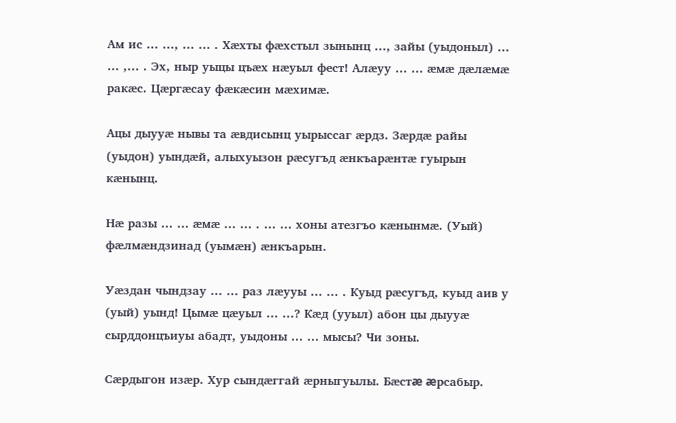Ам ис … …, … … . Хæхты фæхстыл зынынц …, зайы (уыдоныл) … … ,… . Эх, ныр уыцы цъæх нæуыл фест! Алæуу … … æмæ дæлæмæ ракæс. Цæргæсау фæкæсин мæхимæ.

Ацы дыууæ нывы та æвдисынц уырыссаг æрдз. Зæрдæ райы (уыдон) уындæй, алыхуызон рæсугъд æнкъарæнтæ гуырын кæнынц.

Нæ разы … … æмæ … … . … … хоны атезгъо кæнынмæ. (Уый) фæлмæндзинад (уымæн) æнкъарын.

Уæздан чындзау … … раз лæууы … … . Куыд рæсугъд, куыд аив у (уый) уынд! Цымæ цæуыл … …? Кæд (ууыл) абон цы дыууæ сырддонцъиуы абадт, уыдоны … … мысы? Чи зоны.

Сæрдыгон изæр. Хур сындæггай æрныгуылы. Бæстæ æрсабыр.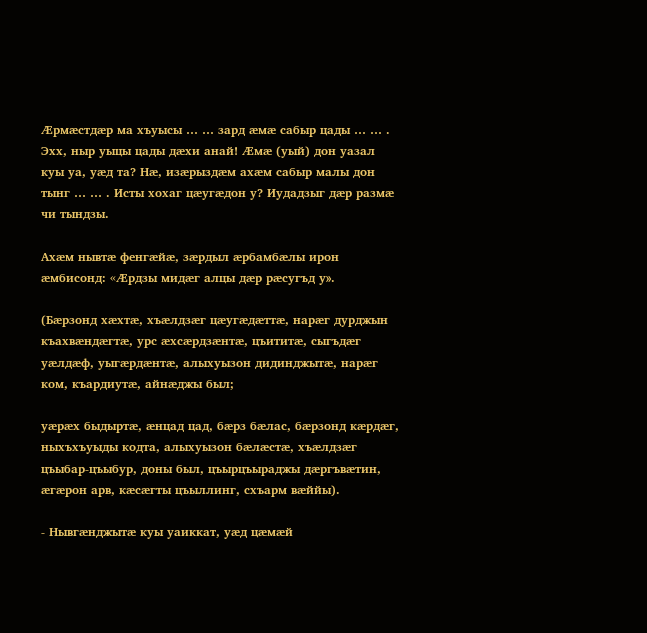Æрмæстдæр ма хъуысы … … зард æмæ сабыр цады … … . Эхх, ныр уыцы цады дæхи анай! Æмæ (уый) дон уазал куы уа, уæд та? Нæ, изæрыздæм ахæм сабыр малы дон тынг … … . Исты хохаг цæугæдон у? Иудадзыг дæр размæ чи тындзы.

Ахæм нывтæ фенгæйæ, зæрдыл æрбамбæлы ирон æмбисонд: «Æрдзы мидæг алцы дæр рæсугъд у».

(Бæрзонд хæхтæ, хъæлдзæг цæугæдæттæ, нарæг дурджын къахвæндæгтæ, урс æхсæрдзæнтæ, цъититæ, сыгъдæг уæлдæф, уыгæрдæнтæ, алыхуызон дидинджытæ, нарæг ком, къардиутæ, айнæджы был;

уæрæх быдыртæ, æнцад цад, бæрз бæлас, бæрзонд кæрдæг, ныхъхъуыды кодта, алыхуызон бæлæстæ, хъæлдзæг цъыбар-цъыбур, доны был, цъырцъыраджы дæргъвæтин, æгæрон арв, кæсæгты цъыллинг, схъарм вæййы).

- Нывгæнджытæ куы уаиккат, уæд цæмæй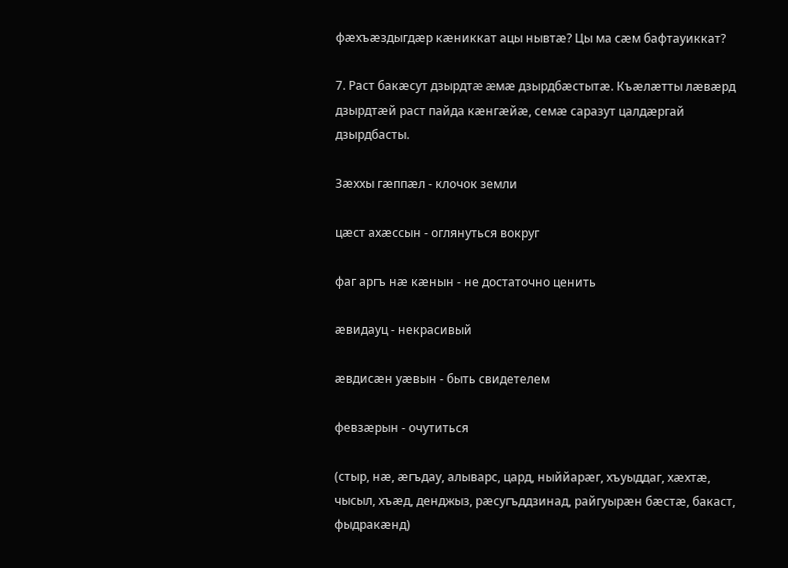фæхъæздыгдæр кæниккат ацы нывтæ? Цы ма сæм бафтауиккат?

7. Раст бакæсут дзырдтæ æмæ дзырдбæстытæ. Къæлæтты лæвæрд дзырдтæй раст пайда кæнгæйæ, семæ саразут цалдæргай дзырдбасты.

Зæххы гæппæл - клочок земли

цæст ахæссын - оглянуться вокруг

фаг аргъ нæ кæнын - не достаточно ценить

æвидауц - некрасивый

æвдисæн уæвын - быть свидетелем

февзæрын - очутиться

(стыр, нæ, æгъдау, алыварс, цард, ныййарæг, хъуыддаг, хæхтæ, чысыл, хъæд, денджыз, рæсугъддзинад, райгуырæн бæстæ, бакаст, фыдракæнд)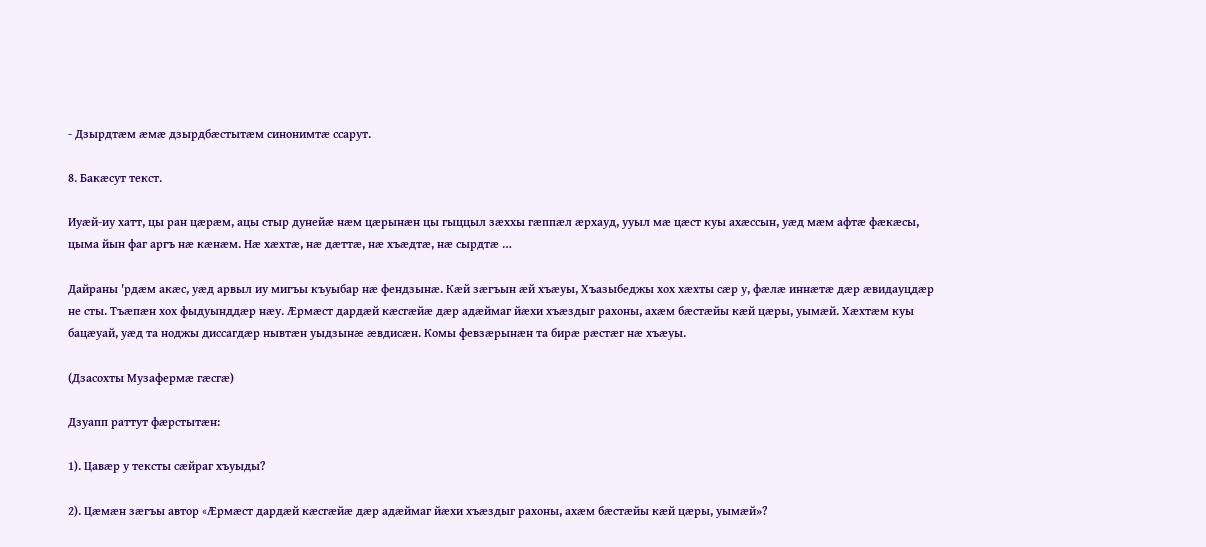- Дзырдтæм æмæ дзырдбæстытæм синонимтæ ссарут.

8. Бакæсут текст.

Иуæй-иу хатт, цы ран цæрæм, ацы стыр дунейæ нæм цæрынæн цы гыццыл зæххы гæппæл æрхауд, ууыл мæ цæст куы ахæссын, уæд мæм афтæ фæкæсы, цыма йын фаг аргъ нæ кæнæм. Нæ хæхтæ, нæ дæттæ, нæ хъæдтæ, нæ сырдтæ …

Дайраны 'рдæм акæс, уæд арвыл иу мигъы къуыбар нæ фендзынæ. Кæй зæгъын æй хъæуы, Хъазыбеджы хох хæхты сæр у, фæлæ иннæтæ дæр æвидауцдæр не сты. Тъæпæн хох фыдуынддæр нæу. Æрмæст дардæй кæсгæйæ дæр адæймаг йæхи хъæздыг рахоны, ахæм бæстæйы кæй цæры, уымæй. Хæхтæм куы бацæуай, уæд та ноджы диссагдæр нывтæн уыдзынæ æвдисæн. Комы февзæрынæн та бирæ рæстæг нæ хъæуы.

(Дзасохты Музафермæ гæсгæ)

Дзуапп раттут фæрстытæн:

1). Цавæр у тексты сæйраг хъуыды?

2). Цæмæн зæгъы автор «Æрмæст дардæй кæсгæйæ дæр адæймаг йæхи хъæздыг рахоны, ахæм бæстæйы кæй цæры, уымæй»?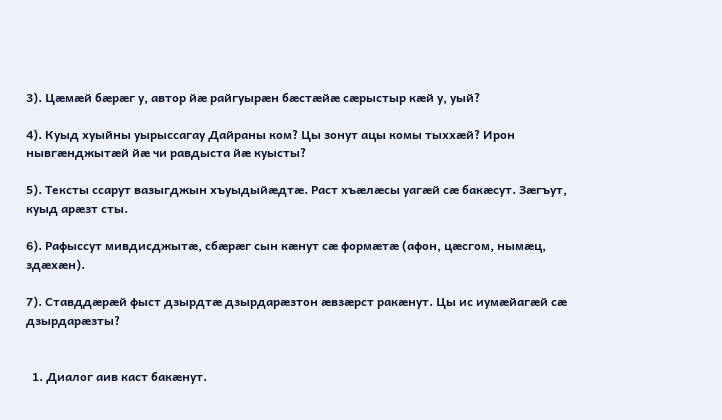3). Цæмæй бæрæг у, автор йæ райгуырæн бæстæйæ сæрыстыр кæй у, уый?

4). Куыд хуыйны уырыссагау Дайраны ком? Цы зонут ацы комы тыххæй? Ирон нывгæнджытæй йæ чи равдыста йæ куысты?

5). Тексты ссарут вазыгджын хъуыдыйæдтæ. Раст хъæлæсы уагæй сæ бакæсут. Зæгъут, куыд арæзт сты.

6). Рафыссут мивдисджытæ, сбæрæг сын кæнут сæ формæтæ (афон, цæсгом, нымæц, здæхæн).

7). Ставддæрæй фыст дзырдтæ дзырдарæзтон æвзæрст ракæнут. Цы ис иумæйагæй сæ дзырдарæзты?


  1. Диалог аив каст бакæнут.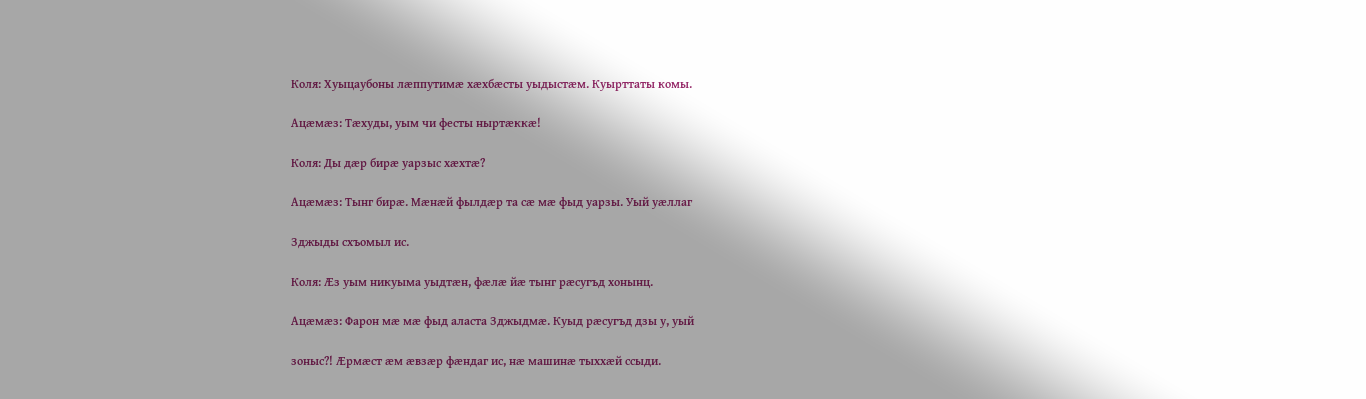Коля: Хуыцаубоны лæппутимæ хæхбæсты уыдыстæм. Куырттаты комы.

Ацæмæз: Тæхуды, уым чи фесты ныртæккæ!

Коля: Ды дæр бирæ уарзыс хæхтæ?

Ацæмæз: Тынг бирæ. Мæнæй фылдæр та сæ мæ фыд уарзы. Уый уæллаг

Зджыды схъомыл ис.

Коля: Æз уым никуыма уыдтæн, фæлæ йæ тынг рæсугъд хонынц.

Ацæмæз: Фарон мæ мæ фыд аласта Зджыдмæ. Куыд рæсугъд дзы у, уый

зоныс?! Æрмæст æм æвзæр фæндаг ис, нæ машинæ тыххæй ссыди.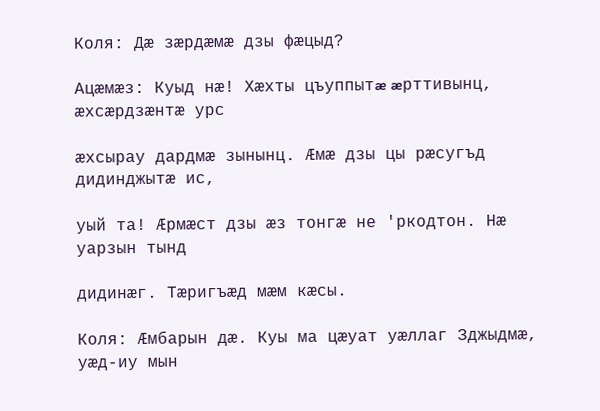Коля: Дæ зæрдæмæ дзы фæцыд?

Ацæмæз: Куыд нæ! Хæхты цъуппытæ æрттивынц, æхсæрдзæнтæ урс

æхсырау дардмæ зынынц. Æмæ дзы цы рæсугъд дидинджытæ ис,

уый та! Æрмæст дзы æз тонгæ не 'ркодтон. Нæ уарзын тынд

дидинæг. Тæригъæд мæм кæсы.

Коля: Æмбарын дæ. Куы ма цæуат уæллаг Зджыдмæ, уæд-иу мын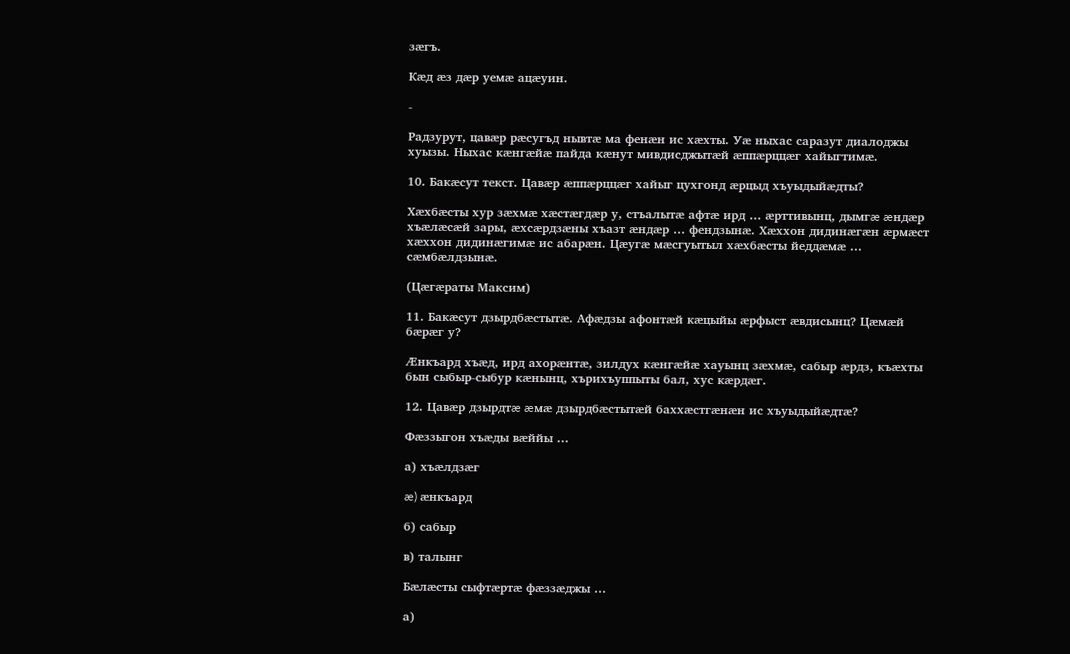зæгъ.

Кæд æз дæр уемæ ацæуин.

-

Радзурут, цавæр рæсугъд нывтæ ма фенæн ис хæхты. Уæ ныхас саразут диалоджы хуызы. Ныхас кæнгæйæ пайда кæнут мивдисджытæй æппæрццæг хайыгтимæ.

10. Бакæсут текст. Цавæр æппæрццæг хайыг цухгонд æрцыд хъуыдыйæдты?

Хæхбæсты хур зæхмæ хæстæгдæр у, стъалытæ афтæ ирд … æрттивынц, дымгæ æндæр хъæлæсæй зары, æхсæрдзæны хъазт æндæр … фендзынæ. Хæххон дидинæгæн æрмæст хæххон дидинæгимæ ис абарæн. Цæугæ мæсгуытыл хæхбæсты йеддæмæ … сæмбæлдзынæ.

(Цæгæраты Максим)

11. Бакæсут дзырдбæстытæ. Афæдзы афонтæй кæцыйы æрфыст æвдисынц? Цæмæй бæрæг у?

Æнкъард хъæд, ирд ахорæнтæ, зилдух кæнгæйæ хауынц зæхмæ, сабыр æрдз, къæхты бын сыбыр-сыбур кæнынц, хърихъуппыты бал, хус кæрдæг.

12. Цавæр дзырдтæ æмæ дзырдбæстытæй баххæстгæнæн ис хъуыдыйæдтæ?

Фæззыгон хъæды вæййы …

а) хъæлдзæг

æ) æнкъард

б) сабыр

в) талынг

Бæлæсты сыфтæртæ фæззæджы …

а)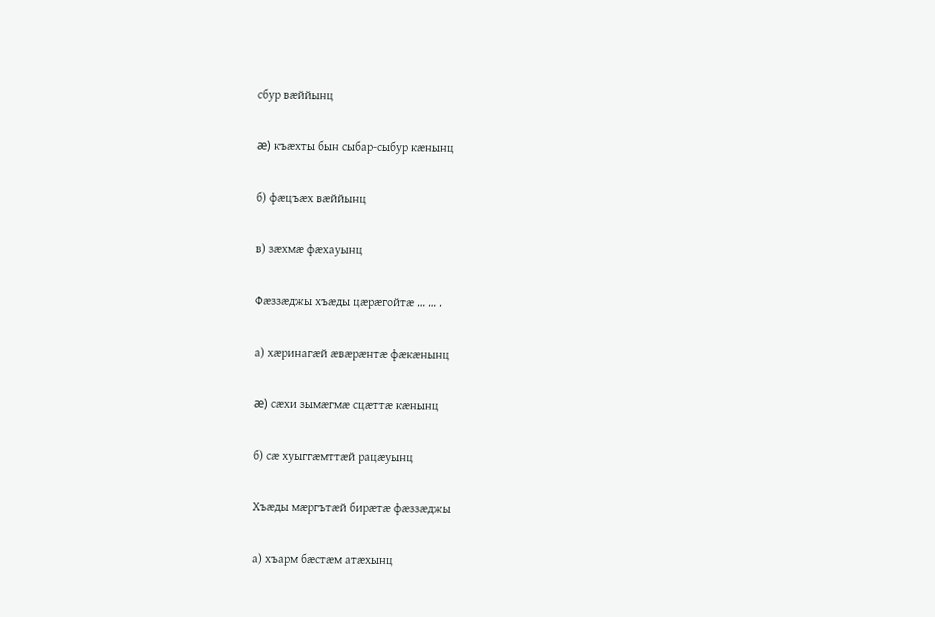сбур вæййынц

æ) къæхты бын сыбар-сыбур кæнынц

б) фæцъæх вæййынц

в) зæхмæ фæхауынц

Фæззæджы хъæды цæрæгойтæ … … .

а) хæринагæй æвæрæнтæ фæкæнынц

æ) сæхи зымæгмæ сцæттæ кæнынц

б) сæ хуыггæмттæй рацæуынц

Хъæды мæргътæй бирæтæ фæззæджы

а) хъарм бæстæм атæхынц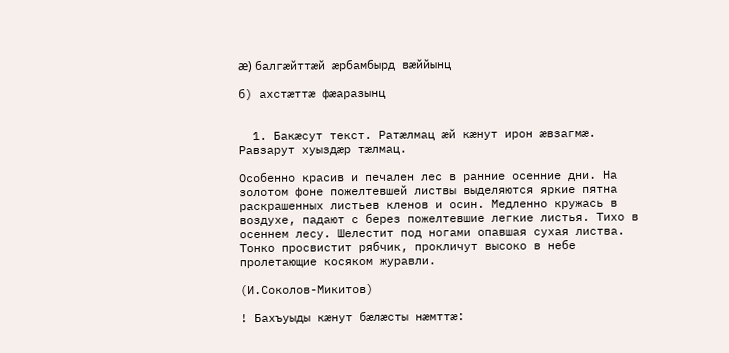æ) балгæйттæй æрбамбырд вæййынц

б) ахстæттæ фæаразынц


  1. Бакæсут текст. Ратæлмац æй кæнут ирон æвзагмæ. Равзарут хуыздæр тæлмац.

Особенно красив и печален лес в ранние осенние дни. На золотом фоне пожелтевшей листвы выделяются яркие пятна раскрашенных листьев кленов и осин. Медленно кружась в воздухе, падают с берез пожелтевшие легкие листья. Тихо в осеннем лесу. Шелестит под ногами опавшая сухая листва. Тонко просвистит рябчик, прокличут высоко в небе пролетающие косяком журавли.

(И.Соколов-Микитов)

! Бахъуыды кæнут бæлæсты нæмттæ: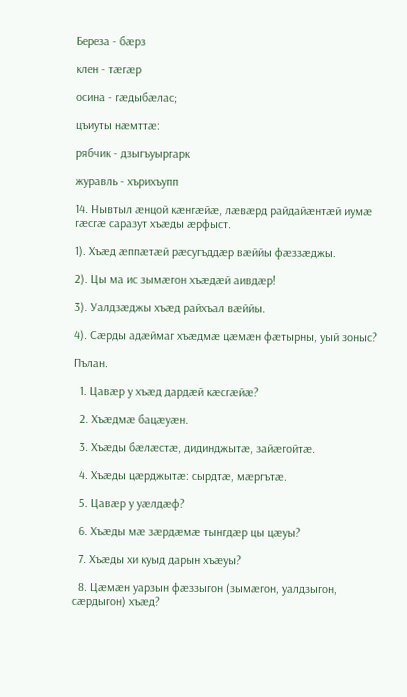Береза - бæрз

клен - тæгæр

осина - гæдыбæлас;

цъиуты нæмттæ:

рябчик - дзыгъуыргарк

журавль - хърихъупп

14. Нывтыл æнцой кæнгæйæ, лæвæрд райдайæнтæй иумæ гæсгæ саразут хъæды æрфыст.

1). Хъæд æппæтæй рæсугъддæр вæййы фæззæджы.

2). Цы ма ис зымæгон хъæдæй аивдæр!

3). Уалдзæджы хъæд райхъал вæййы.

4). Сæрды адæймаг хъæдмæ цæмæн фæтырны, уый зоныс?

Пълан.

  1. Цавæр у хъæд дардæй кæсгæйæ?

  2. Хъæдмæ бацæуæн.

  3. Хъæды бæлæстæ, дидинджытæ, зайæгойтæ.

  4. Хъæды цæрджытæ: сырдтæ, мæргътæ.

  5. Цавæр у уæлдæф?

  6. Хъæды мæ зæрдæмæ тынгдæр цы цæуы?

  7. Хъæды хи куыд дарын хъæуы?

  8. Цæмæн уарзын фæззыгон (зымæгон, уалдзыгон, сæрдыгон) хъæд?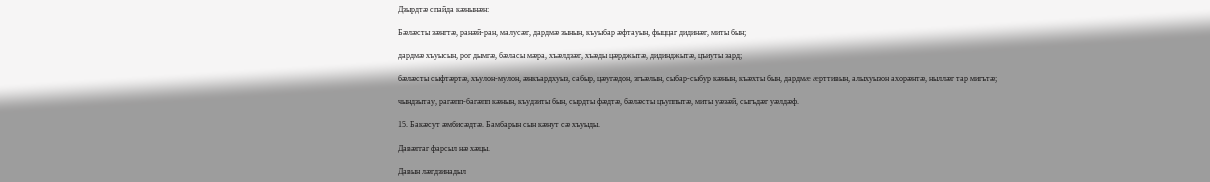Дзырдтæ спайда кæнынæн:

Бæлæсты зæнгтæ, ранæй-ран, малусæг, дардмæ зынын, къуыбар æфтауын, фыццаг дидинæг, миты бын;

дардмæ хъуысын, рог дымгæ, бæласы мæра, хъæлдзæг, хъæды цæрджытæ, дидинджытæ, цъиуты зард;

бæлæсты сыфтæртæ, хъулон-мулон, æнкъардхуыз, сабыр, цæугæдон, згъæлын, сыбар-сыбур кæнын, къæхты бын, дардмæ æрттивын, алыхуызон ахорæнтæ, ныллæг тар мигътæ;

чындзытау, рагæпп-багæпп кæнын, къудзиты бын, сырдты фæдтæ, бæлæсты цъуппытæ, миты уæзæй, сыгъдæг уæлдæф.

15. Бакæсут æмбисæдтæ. Бамбарын сын кæнут сæ хъуыды.

Давæггаг фарсыл нæ хæцы.

Давын лæгдзинадыл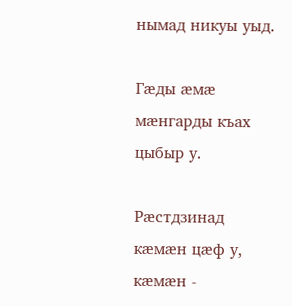нымад никуы уыд.

Гæды æмæ мæнгарды къах цыбыр у.

Рæстдзинад кæмæн цæф у, кæмæн -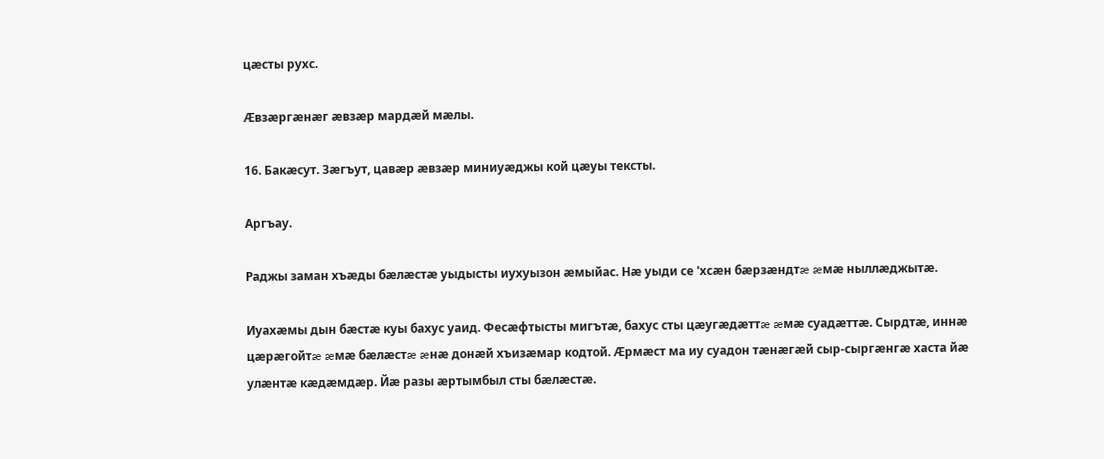цæсты рухс.

Æвзæргæнæг æвзæр мардæй мæлы.

16. Бакæсут. Зæгъут, цавæр æвзæр миниуæджы кой цæуы тексты.

Аргъау.

Раджы заман хъæды бæлæстæ уыдысты иухуызон æмыйас. Нæ уыди се 'хсæн бæрзæндтæ æмæ ныллæджытæ.

Иуахæмы дын бæстæ куы бахус уаид. Фесæфтысты мигътæ, бахус сты цæугæдæттæ æмæ суадæттæ. Сырдтæ, иннæ цæрæгойтæ æмæ бæлæстæ æнæ донæй хъизæмар кодтой. Æрмæст ма иу суадон тæнæгæй сыр-сыргæнгæ хаста йæ улæнтæ кæдæмдæр. Йæ разы æртымбыл сты бæлæстæ.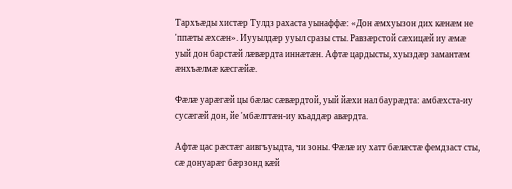Тархъæды хистæр Тулдз рахаста уынаффæ: «Дон æмхуызон дих кæнæм не 'ппæты æхсæн». Иууылдæр ууыл сразы сты. Равзæрстой сæхицæй иу æмæ уый дон барстæй лæвæрдта иннæтæн. Афтæ цардысты, хуыздæр замантæм æнхъæлмæ кæсгæйæ.

Фæлæ уарæгæй цы бæлас сæвæрдтой, уый йæхи нал баурæдта: амбæхста-иу сусæгæй дон, йе 'мбæлттæн-иу къаддæр авæрдта.

Афтæ цас рæстæг аивгъуыдта, чи зоны. Фæлæ иу хатт бæлæстæ фемдзаст сты, сæ донуарæг бæрзонд кæй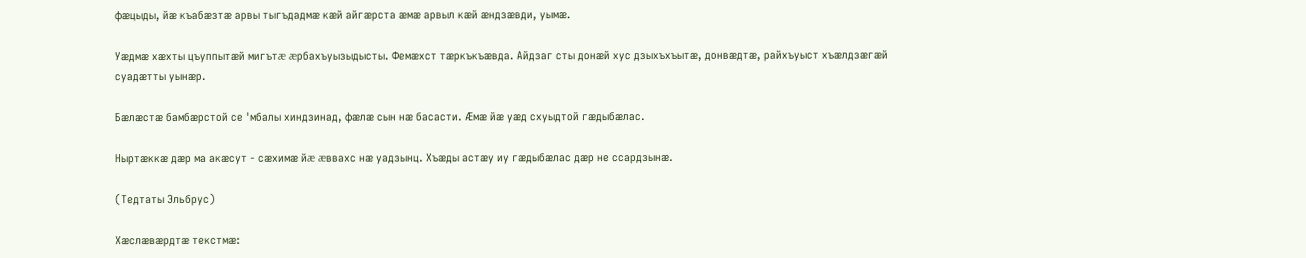фæцыды, йæ къабæзтæ арвы тыгъдадмæ кæй айгæрста æмæ арвыл кæй æндзæвди, уымæ.

Уæдмæ хæхты цъуппытæй мигътæ æрбахъуызыдысты. Фемæхст тæркъкъæвда. Айдзаг сты донæй хус дзыхъхъытæ, донвæдтæ, райхъуыст хъæлдзæгæй суадæтты уынæр.

Бæлæстæ бамбæрстой се 'мбалы хиндзинад, фæлæ сын нæ басасти. Æмæ йæ уæд схуыдтой гæдыбæлас.

Ныртæккæ дæр ма акæсут - сæхимæ йæ æввахс нæ уадзынц. Хъæды астæу иу гæдыбæлас дæр не ссардзынæ.

(Тедтаты Эльбрус)

Хæслæвæрдтæ текстмæ: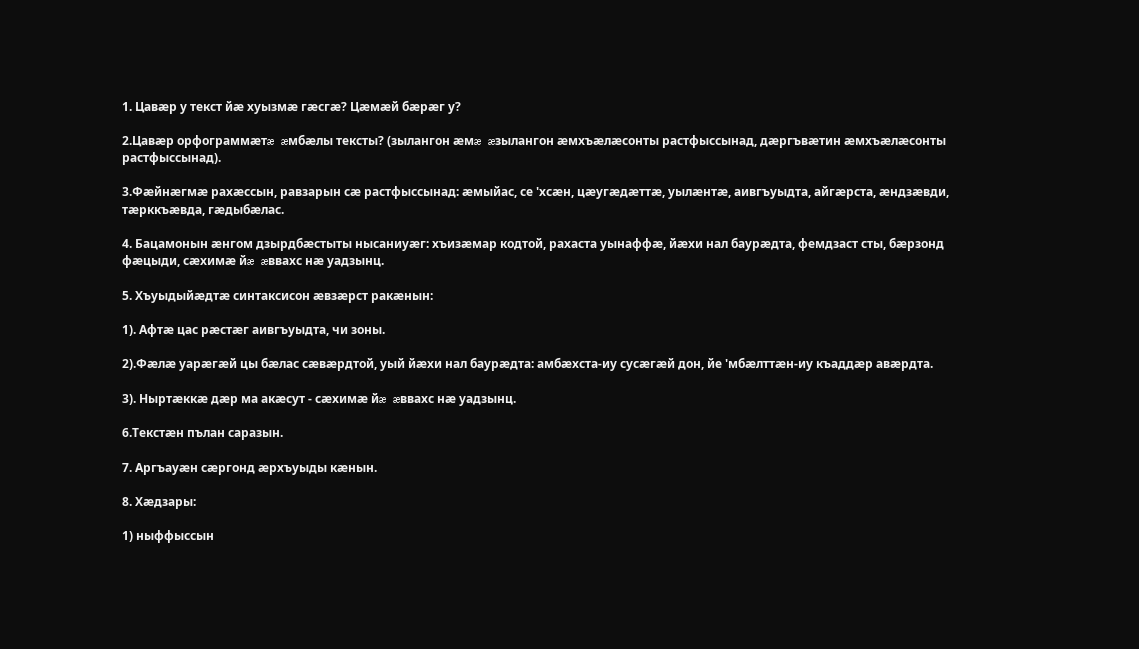1. Цавæр у текст йæ хуызмæ гæсгæ? Цæмæй бæрæг у?

2.Цавæр орфограммæтæ æмбæлы тексты? (зылангон æмæ æзылангон æмхъæлæсонты растфыссынад, дæргъвæтин æмхъæлæсонты растфыссынад).

3.Фæйнæгмæ рахæссын, равзарын сæ растфыссынад: æмыйас, се 'хсæн, цæугæдæттæ, уылæнтæ, аивгъуыдта, айгæрста, æндзæвди, тæрккъæвда, гæдыбæлас.

4. Бацамонын æнгом дзырдбæстыты нысаниуæг: хъизæмар кодтой, рахаста уынаффæ, йæхи нал баурæдта, фемдзаст сты, бæрзонд фæцыди, сæхимæ йæ æввахс нæ уадзынц.

5. Хъуыдыйæдтæ синтаксисон æвзæрст ракæнын:

1). Афтæ цас рæстæг аивгъуыдта, чи зоны.

2).Фæлæ уарæгæй цы бæлас сæвæрдтой, уый йæхи нал баурæдта: амбæхста-иу сусæгæй дон, йе 'мбæлттæн-иу къаддæр авæрдта.

3). Ныртæккæ дæр ма акæсут - сæхимæ йæ æввахс нæ уадзынц.

6.Текстæн пълан саразын.

7. Аргъауæн сæргонд æрхъуыды кæнын.

8. Хæдзары:

1) ныффыссын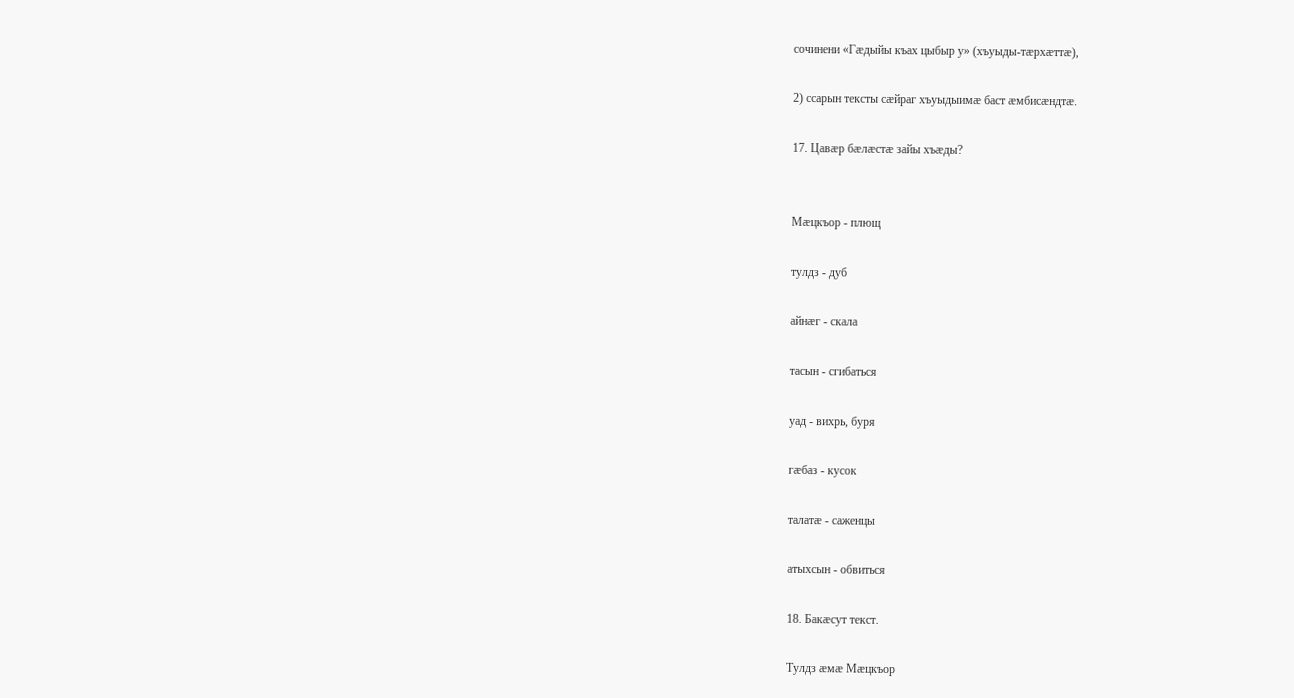сочинени «Гæдыйы къах цыбыр у» (хъуыды-тæрхæттæ),

2) ссарын тексты сæйраг хъуыдыимæ баст æмбисæндтæ.

17. Цавæр бæлæстæ зайы хъæды?


Мæцкъор - плющ

тулдз - дуб

айнæг - скала

тасын - сгибаться

уад - вихрь, буря

гæбаз - кусок

талатæ - саженцы

атыхсын - обвиться

18. Бакæсут текст.

Тулдз æмæ Мæцкъор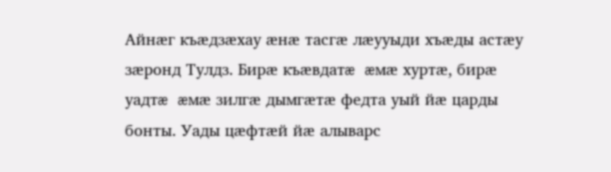Айнæг къæдзæхау æнæ тасгæ лæууыди хъæды астæу зæронд Тулдз. Бирæ къæвдатæ æмæ хуртæ, бирæ уадтæ æмæ зилгæ дымгæтæ федта уый йæ царды бонты. Уады цæфтæй йæ алыварс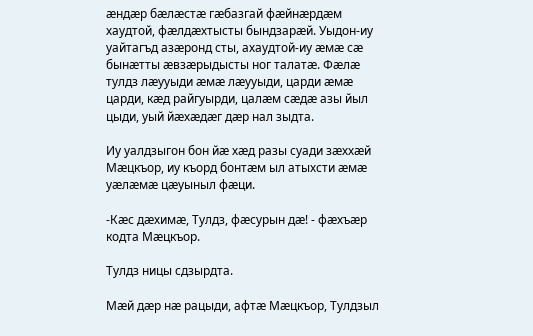æндæр бæлæстæ гæбазгай фæйнæрдæм хаудтой, фæлдæхтысты бындзарæй. Уыдон-иу уайтагъд азæронд сты, ахаудтой-иу æмæ сæ бынæтты æвзæрыдысты ног талатæ. Фæлæ тулдз лæууыди æмæ лæууыди, царди æмæ царди, кæд райгуырди, цалæм сæдæ азы йыл цыди, уый йæхæдæг дæр нал зыдта.

Иу уалдзыгон бон йæ хæд разы суади зæххæй Мæцкъор, иу къорд бонтæм ыл атыхсти æмæ уæлæмæ цæуыныл фæци.

-Кæс дæхимæ, Тулдз, фæсурын дæ! - фæхъæр кодта Мæцкъор.

Тулдз ницы сдзырдта.

Мæй дæр нæ рацыди, афтæ Мæцкъор, Тулдзыл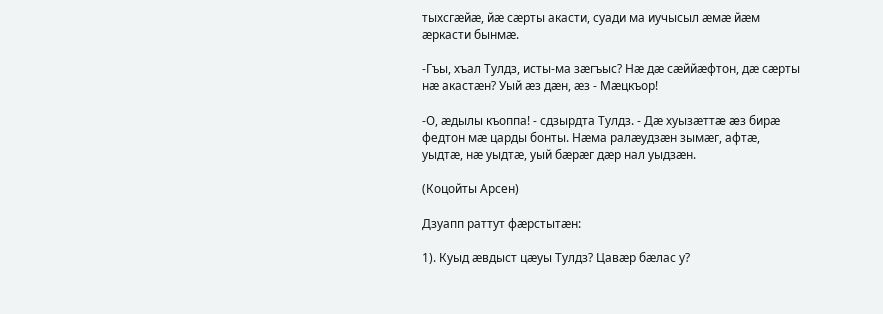тыхсгæйæ, йæ сæрты акасти, суади ма иучысыл æмæ йæм æркасти бынмæ.

-Гъы, хъал Тулдз, исты-ма зæгъыс? Нæ дæ сæййæфтон, дæ сæрты нæ акастæн? Уый æз дæн, æз - Мæцкъор!

-О, æдылы къоппа! - сдзырдта Тулдз. - Дæ хуызæттæ æз бирæ федтон мæ царды бонты. Нæма ралæудзæн зымæг, афтæ, уыдтæ, нæ уыдтæ, уый бæрæг дæр нал уыдзæн.

(Коцойты Арсен)

Дзуапп раттут фæрстытæн:

1). Куыд æвдыст цæуы Тулдз? Цавæр бæлас у?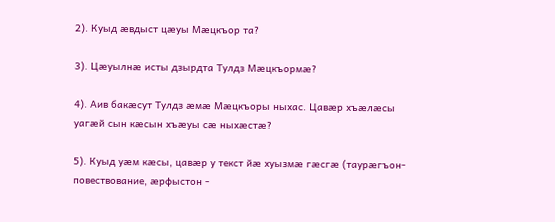2). Куыд æвдыст цæуы Мæцкъор та?

3). Цæуылнæ исты дзырдта Тулдз Мæцкъормæ?

4). Аив бакæсут Тулдз æмæ Мæцкъоры ныхас. Цавæр хъæлæсы уагæй сын кæсын хъæуы сæ ныхæстæ?

5). Куыд уæм кæсы, цавæр у текст йæ хуызмæ гæсгæ (таурæгъон- повествование, æрфыстон -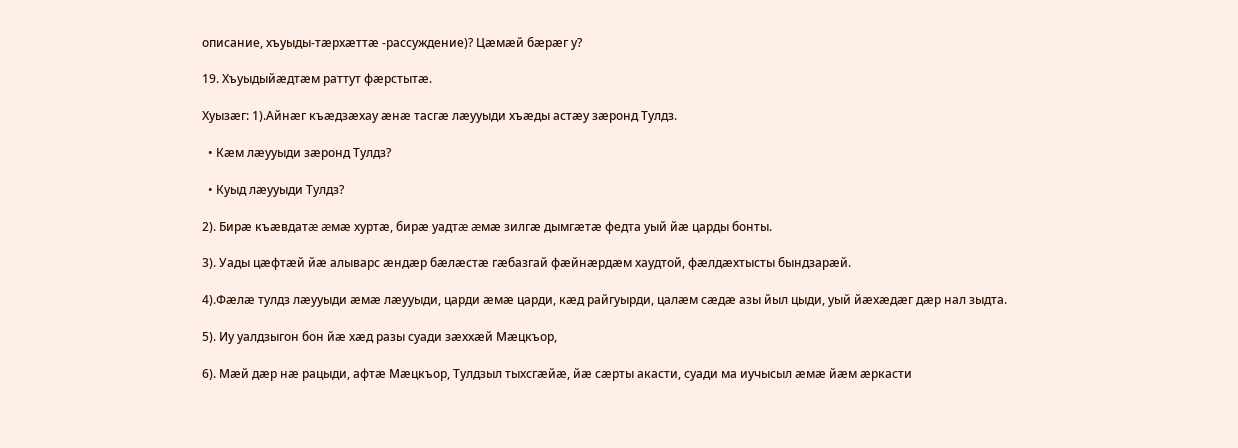описание, хъуыды-тæрхæттæ -рассуждение)? Цæмæй бæрæг у?

19. Хъуыдыйæдтæм раттут фæрстытæ.

Хуызæг: 1).Айнæг къæдзæхау æнæ тасгæ лæууыди хъæды астæу зæронд Тулдз.

  • Кæм лæууыди зæронд Тулдз?

  • Куыд лæууыди Тулдз?

2). Бирæ къæвдатæ æмæ хуртæ, бирæ уадтæ æмæ зилгæ дымгæтæ федта уый йæ царды бонты.

3). Уады цæфтæй йæ алыварс æндæр бæлæстæ гæбазгай фæйнæрдæм хаудтой, фæлдæхтысты бындзарæй.

4).Фæлæ тулдз лæууыди æмæ лæууыди, царди æмæ царди, кæд райгуырди, цалæм сæдæ азы йыл цыди, уый йæхæдæг дæр нал зыдта.

5). Иу уалдзыгон бон йæ хæд разы суади зæххæй Мæцкъор,

6). Мæй дæр нæ рацыди, афтæ Мæцкъор, Тулдзыл тыхсгæйæ, йæ сæрты акасти, суади ма иучысыл æмæ йæм æркасти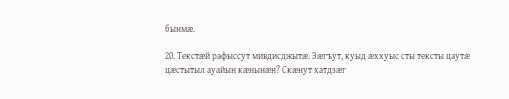бынмæ.

20. Текстæй рафыссут мивдисджытæ. Зæгъут, куыд æххуыс сты тексты цаутæ цæстытыл ауайын кæнынæн? Скæнут хатдзæг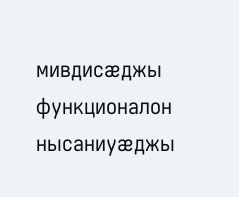мивдисæджы функционалон нысаниуæджы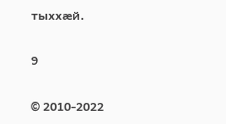тыххæй.

9

© 2010-2022